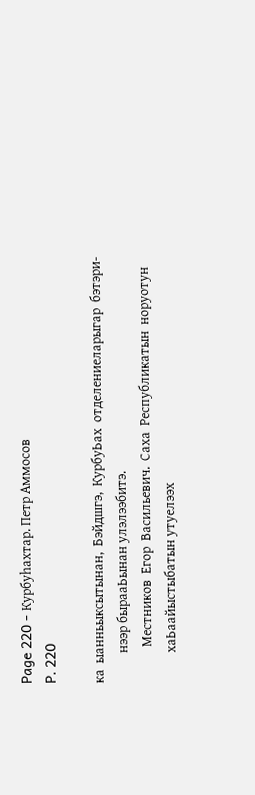Page 220 - Курбуһахтар. Петр Аммосов
P. 220

ка  ыанньыксытынан,  Бэйдшгэ,  КурбуЬах  отделениеларыгар  бэтэри-
          нээр бырааЬынан улэлээбитэ.
            Местников  Егор  Васильевич.  Саха  Республикатын  норуотун
          хаЬаайыстыбатын утуелээх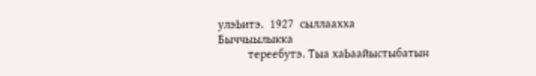улэЬитэ.  1927  сыллаахха  Быччыылыкка
          тереебутэ. Тыа хаЬаайыстыбатын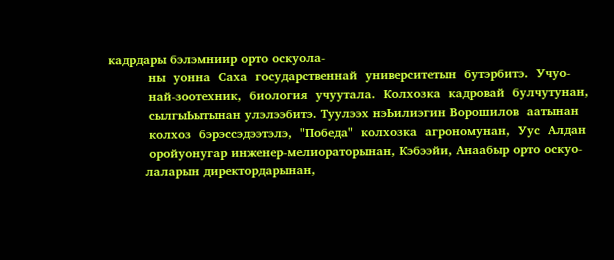кадрдары бэлэмниир орто оскуола-
          ны  уонна  Саха  государственнай  университетын  бутэрбитэ.  Учуо-
          най-зоотехник,  биология  учуутала.  Колхозка  кадровай  булчутунан,
          сылгыЬытынан улэлээбитэ. Туулээх нэЬилиэгин Ворошилов  аатынан
          колхоз  бэрэссэдээтэлэ,  "Победа"  колхозка  агрономунан,  Уус  Алдан
          оройуонугар инженер-мелиораторынан, Кэбээйи, Анаабыр орто оскуо-
         лаларын директордарынан,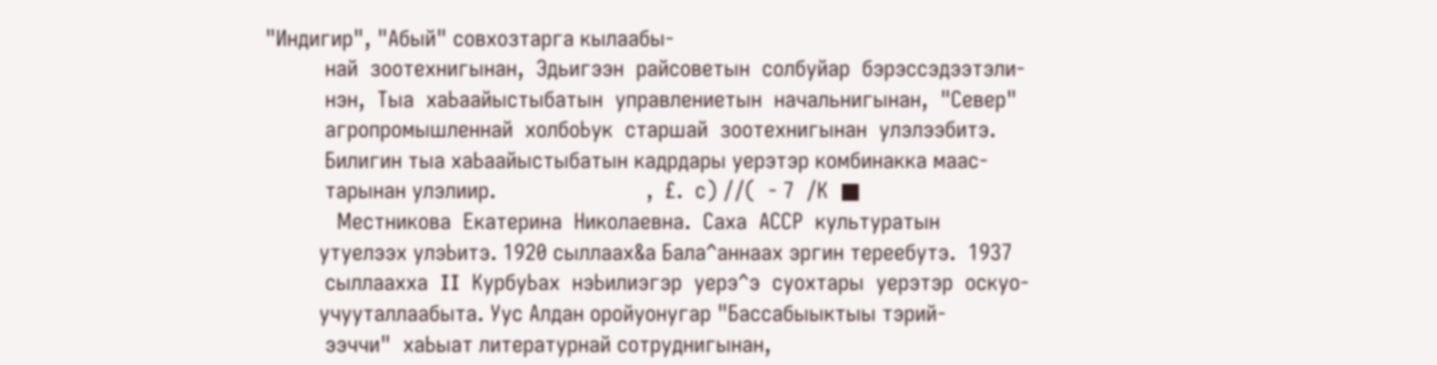"Индигир", "Абый" совхозтарга кылаабы-
          най  зоотехнигынан,  Эдьигээн  райсоветын  солбуйар  бэрэссэдээтэли-
          нэн,  Тыа  хаЬаайыстыбатын  управлениетын  начальнигынан,  "Север"
          агропромышленнай  холбоЬук  старшай  зоотехнигынан  улэлээбитэ.
          Билигин тыа хаЬаайыстыбатын кадрдары уерэтэр комбинакка маас-
          тарынан улэлиир.                         ,  £.  с) //(  - 7  /К  ■
            Местникова  Екатерина  Николаевна.  Саха  АССР  культуратын
         утуелээх улэЬитэ. 1920 сыллаах&а Бала^аннаах эргин тереебутэ.  1937
          сыллаахха  II  КурбуЬах  нэЬилиэгэр  уерэ^э  суохтары  уерэтэр  оскуо-
         учууталлаабыта. Уус Алдан оройуонугар "Бассабыыктыы тэрий-
          ээччи"  хаЬыат литературнай сотруднигынан,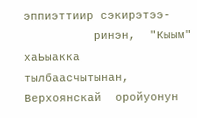эппиэттиир сэкирэтээ-
          ринэн,  "Кыым"  хаЬыакка  тылбаасчытынан,  Верхоянскай  оройуонун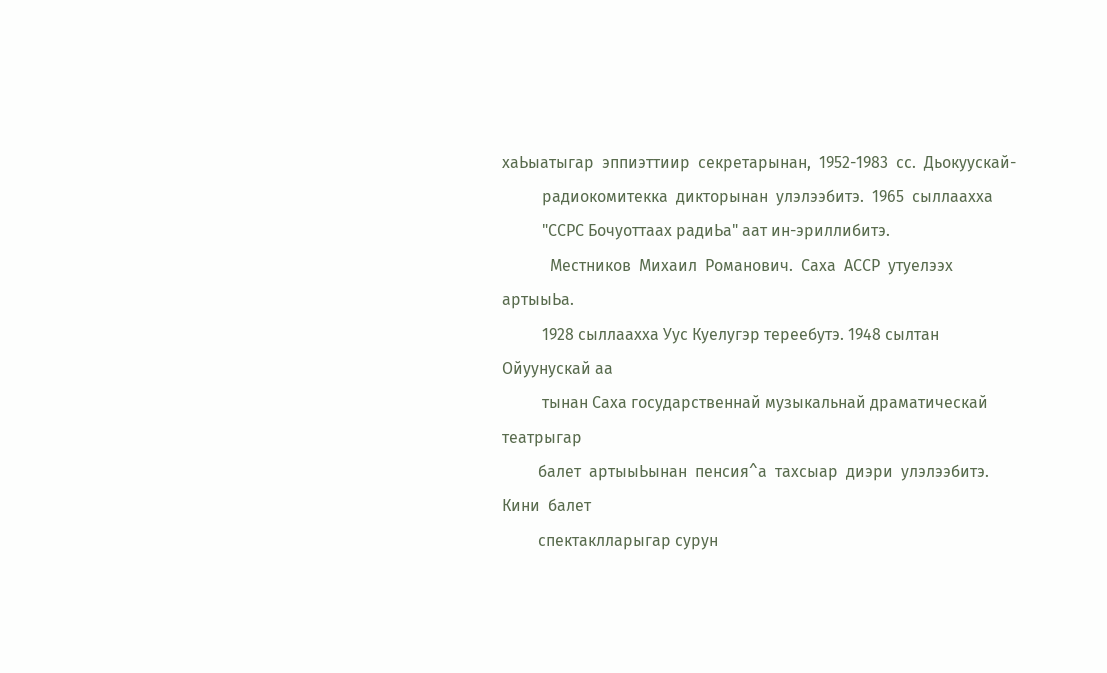хаЬыатыгар  эппиэттиир  секретарынан,  1952-1983  сс.  Дьокуускай-
          радиокомитекка  дикторынан  улэлээбитэ.  1965  сыллаахха
          "ССРС Бочуоттаах радиЬа" аат ин-эриллибитэ.
            Местников  Михаил  Романович.  Саха  АССР  утуелээх  артыыЬа.
          1928 сыллаахха Уус Куелугэр тереебутэ. 1948 сылтан Ойуунускай аа
          тынан Саха государственнай музыкальнай драматическай театрыгар
         балет  артыыЬынан  пенсия^а  тахсыар  диэри  улэлээбитэ.  Кини  балет
         спектаклларыгар сурун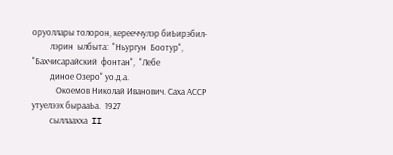оруоллары толорон, керееччулэр биЬирэбил-
         лэрин  ылбыта:  "Ньургун  Боотур",  "Бахчисарайский  фонтан",  "Лебе
         диное Озеро" уо.д.а.
            Окоемов Николай Иванович. Саха АССР утуелээх бырааЬа.  1927
         сыллаахха  II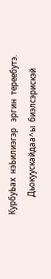КурбуЬах  нэЬилиэгэр   эргин  тереебутэ.
         Дьокуускайдаа^ы  биэлсэрискэй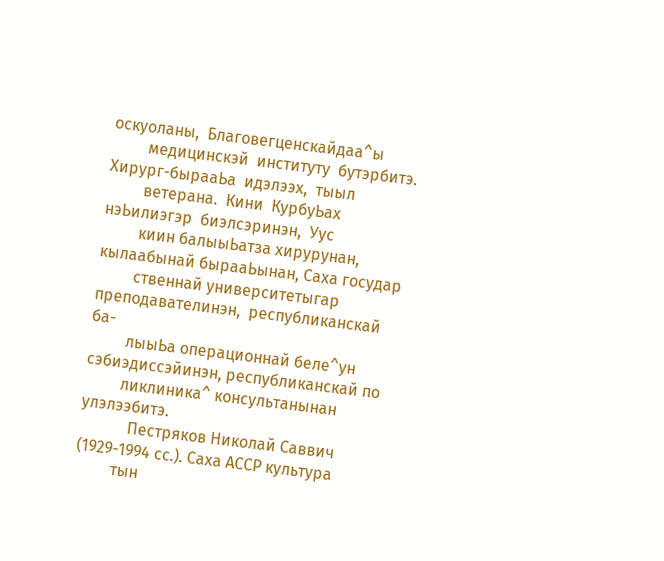оскуоланы,  Благовегценскайдаа^ы
         медицинскэй  институту  бутэрбитэ.  Хирург-бырааЬа  идэлээх,  тыыл
         ветерана.  Кини  КурбуЬах нэЬилиэгэр  биэлсэринэн,  Уус
         киин балыыЬатза хирурунан, кылаабынай бырааЬынан, Саха государ
         ственнай университетыгар  преподавателинэн,  республиканскай  ба-
         лыыЬа операционнай беле^ун сэбиэдиссэйинэн, республиканскай по
         ликлиника^ консультанынан улэлээбитэ.
            Пестряков Николай Саввич (1929-1994 сс.). Саха АССР культура
         тын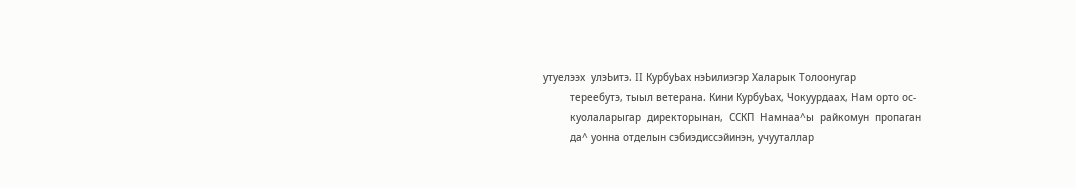утуелээх  улэЬитэ. II КурбуЬах нэЬилиэгэр Халарык Толоонугар
         тереебутэ, тыыл ветерана. Кини КурбуЬах, Чокуурдаах, Нам орто ос-
         куолаларыгар  директорынан,  ССКП  Намнаа^ы  райкомун  пропаган
         да^ уонна отделын сэбиэдиссэйинэн, учууталлар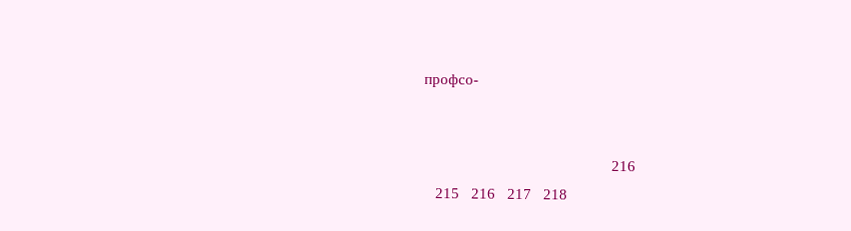профсо-


                                               216
   215   216   217   218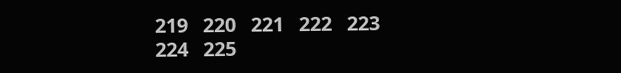219   220   221   222   223   224   225